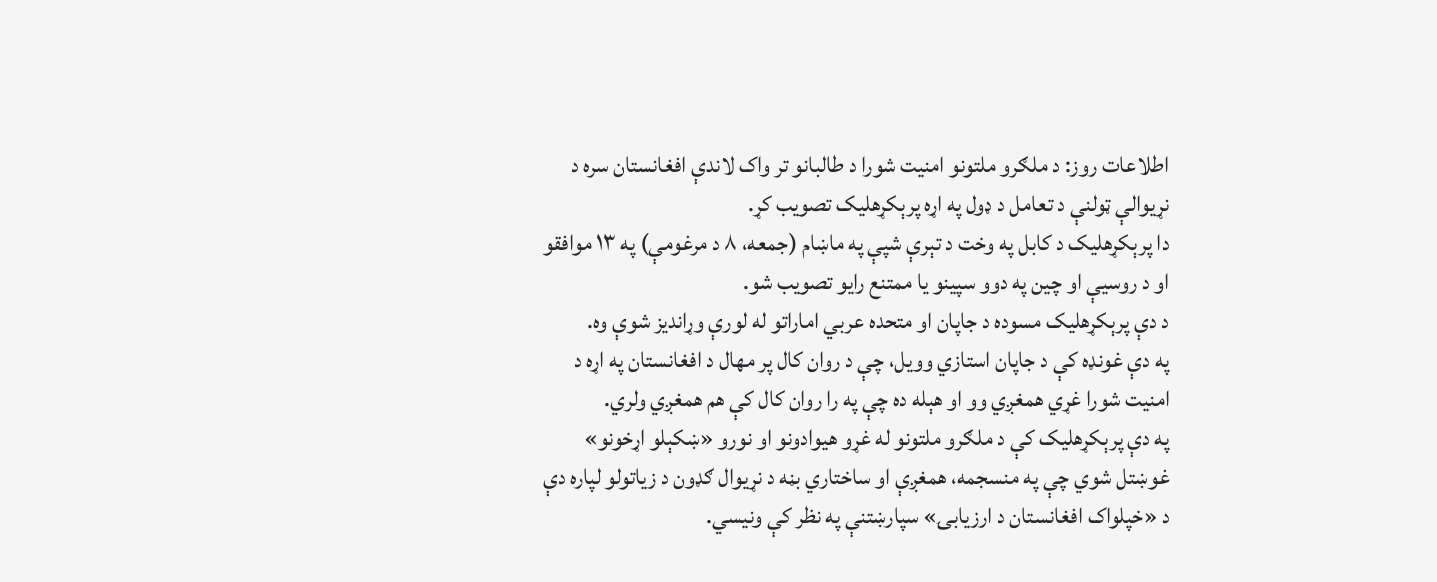اطلاعات روز: د ملګرو ملتونو امنيت شورا د طالبانو تر واک لاندې افغانستان سره د نړيوالې ټولنې د تعامل د ډول په اړه پرېکړهليک تصويب کړ.
دا پرېکړهليک د کابل په وخت د تېرې شپې په ماښام (جمعه، ۸ د مرغومې) په ۱۳ موافقو او د روسيې او چين په دوو سپینو یا ممتنع رايو تصويب شو.
د دې پرېکړهليک مسوده د جاپان او متحده عربي اماراتو له لورې وړانديز شوې وه.
په دې غونډه کې د جاپان استازي وويل، چې د روان کال پر مهال د افغانستان په اړه د امنيت شورا غړي همغږي وو او هېله ده چې په را روان کال کې هم همغږي ولري.
په دې پرېکړهليک کې د ملګرو ملتونو له غړو هيوادونو او نورو «ښکېلو اړخونو» غوښتل شوي چې په منسجمه، همغږې او ساختاري بڼه د نړيوال ګډون د زياتولو لپاره دې د «خپلواک افغانستان د ارزيابۍ» سپارښتنې په نظر کې ونيسي.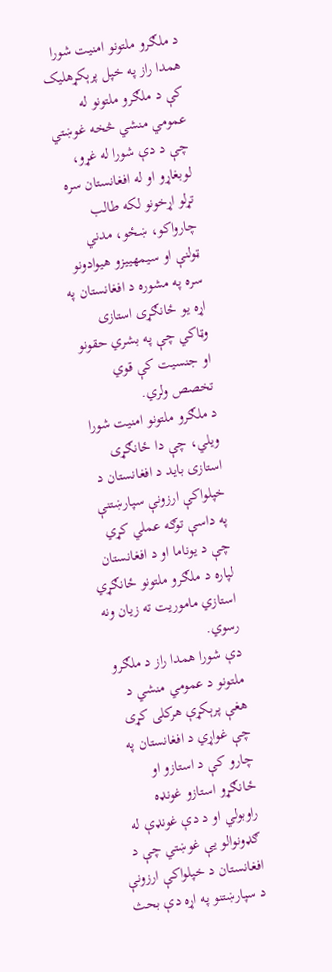د ملګرو ملتونو امنيت شورا همدا راز په خپل پرېکړهليک کې د ملګرو ملتونو له عمومي منشي څخه غوښتي چې د دې شورا له غړو، لوبغاړو او له افغانستان سره تړلو اړخونو لکه طالب چارواکو، ښځو، مدني ټولنې او سيمهييزو هيوادونو سره په مشوره د افغانستان په اړه يو ځانګړی استازی وټاکي چې په بشري حقونو او جنسيت کې قوي تخصص ولري.
د ملګرو ملتونو امنيت شورا ويلي، چې دا ځانګړی استازی بايد د افغانستان د خپلواکې ارزونې سپارښتنې په داسې توګه عملي کړي چې د يوناما او د افغانستان لپاره د ملګرو ملتونو ځانګړي استازي ماموريت ته زيان ونه رسوي.
دې شورا همدا راز د ملګرو ملتونو د عمومي منشي د هغې پرېکړې هرکلی کړی چې غواړي د افغانستان په چارو کې د استازو او ځانګړو استازو غونډه راوبولي او د دې غونډې له ګډونوالو يې غوښتي چې د افغانستان د خپلواکې ارزونې د سپارښتنو په اړه دې بحث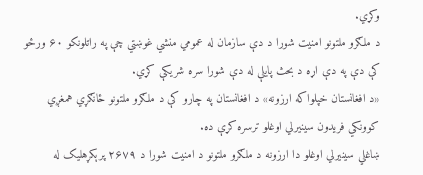وکړي.
د ملګرو ملتونو امنيت شورا د دې سازمان له عمومي منشي غوښتي چې په راتلونکو ۶۰ ورځو کې دې په دې اړه د بحث پايلې له دې شورا سره شريکې کړي.
«د افغانستان خپلواکه ارزونه» د افغانستان په چارو کې د ملګرو ملتونو ځانګړي همغږي کوونکي فريدون سينيرلي اوغلو ترسره کړې ده.
ښاغلي سينيرلي اوغلو دا ارزونه د ملګرو ملتونو د امنيت شورا د ۲۶۷۹ پرېکړهليک له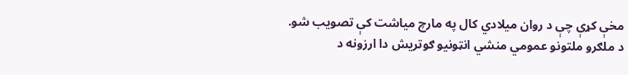مخې کړې چې د روان ميلادي کال په مارچ مياشت کې تصويب شو.
د ملګرو ملتونو عمومي منشي انټونيو ګوتريش دا ارزونه د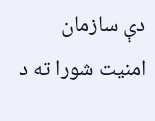دې سازمان امنيت شورا ته د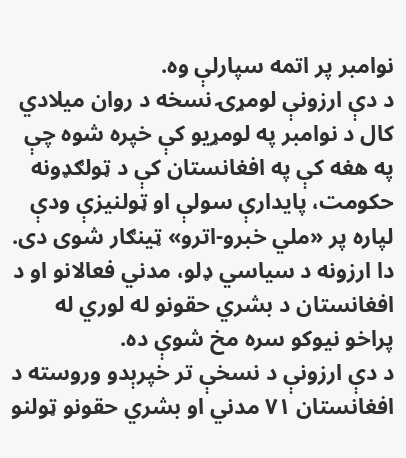نوامبر پر اتمه سپارلې وه.
د دې ارزونې لومړۍ نسخه د روان ميلادي کال د نوامبر په لومړيو کې خپره شوه چې په هغه کې په افغانستان کې د ټولګډونه حکومت، پايدارې سولې او ټولنيزې ودې لپاره پر «ملي خبرو-اترو» ټينګار شوی دی.
دا ارزونه د سياسي ډلو، مدني فعالانو او د افغانستان د بشري حقونو له لوري له پراخو نیوکو سره مخ شوې ده.
د دې ارزونې د نسخې تر خپرېدو وروسته د افغانستان ۷۱ مدني او بشري حقونو ټولنو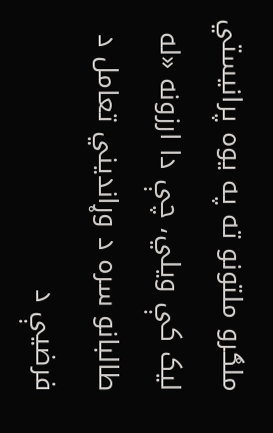ملګرو ملتونو ته په يوه پرانيستي ليک کې ويلي، چې دا ارزونه «له طالبانو سره د وړانديني تعامل د فرضيې د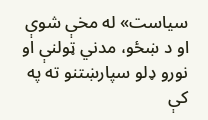سياست» له مخې شوې او د ښځو، مدني ټولنې او نورو ډلو سپارښتنو ته په کې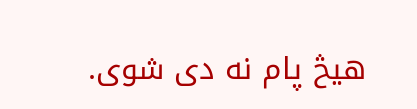هيڅ پام نه دی شوی.